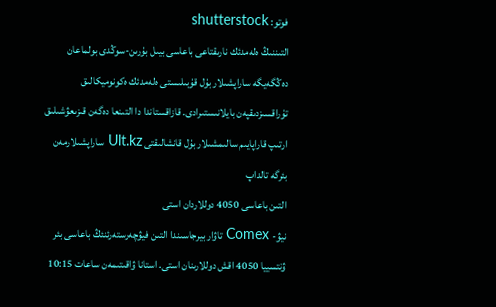فوتو: shutterstock
التىننىڭ ەلەمدئك نارىقتاعى باعاسى بيىل بۇرىن-سوڭدى بولماعان دەڭگەيگە ساراپشىلار بۇل قۇبىلىستى ەلەمدئك ەكونوميكالىق تۇراقسىزدىقپەن بايلانىستىرادى. قازاقستاندا دا التىنعا دەگەن قىزىعۋشىلىق ارتىپ قاراپايىم سالىمشىلار بۇل قانشالىقتى Ult.kz ساراپشىلارمەن بئرگە تالداپ
التىن باعاسى 4050 دوللاردان استى
نيۋ- Comex تاۋار بيرجاسىندا التىن فيۋچەرستەرئنئڭ باعاسى بئر ۋنتسييا 4050 اقش دوللارىنان استى. استانا ۋاقىتىمەن ساعات 10:15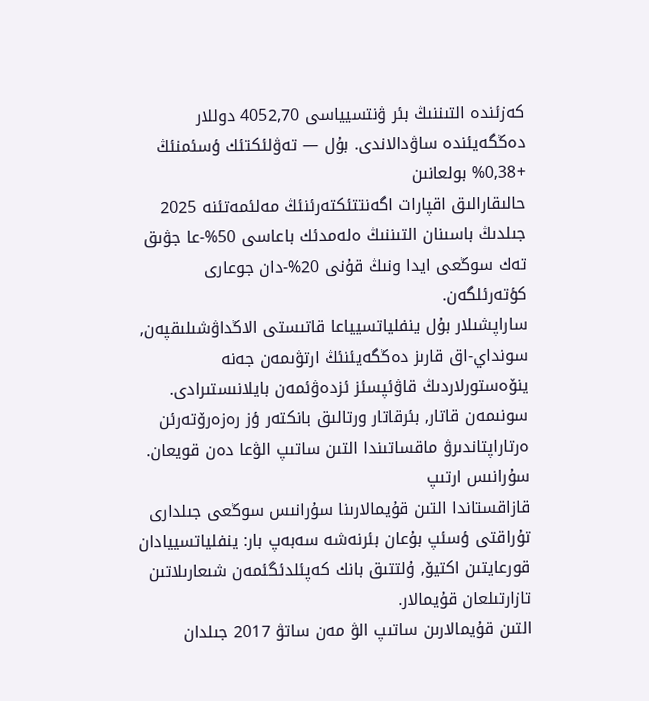كەزئندە التىننىڭ بئر ۋنتسيياسى 4052,70 دوللار دەڭگەيئندە ساۋدالاندى. بۇل — تەۋلئكتئك ؤسئمنئڭ +0,38% بولعانىن
حالىقارالىق اقپارات اگەنتتئكتەرئنئڭ مەلئمەتئنە 2025 جىلدىڭ باسىنان التىننىڭ ەلەمدئك باعاسى 50%-عا جۋىق تەك سوڭعى ايدا ونىڭ قۇنى 20%-دان جوعارى كؤتەرئلگەن.
ساراپشىلار بۇل ينفلياتسيياعا قاتىستى الاڭداۋشىلىقپەن, سونداي-اق قارىز دەڭگەيئنئڭ ارتۋىمەن جەنە ينۆەستورلاردىڭ قاۋئپسئز ئزدەۋئمەن بايلانىستىرادى. سونىمەن قاتار, بئرقاتار ورتالىق بانكتەر ؤز رەزەرۆتەرئن ەرتاراپتاندىرۋ ماقساتىندا التىن ساتىپ الۋعا دەن قويعان.
سۇرانىس ارتىپ
قازاقستاندا التىن قۇيمالارىنا سۇرانىس سوڭعى جىلدارى تۇراقتى ؤسئپ بۇعان بئرنەشە سەبەپ بار: ينفلياتسييادان قورعايتىن اكتيۆ, ۇلتتىق بانك كەپئلدئگئمەن شىعارىلاتىن تازارتىلعان قۇيمالار.
التىن قۇيمالارىن ساتىپ الۋ مەن ساتۋ 2017 جىلدان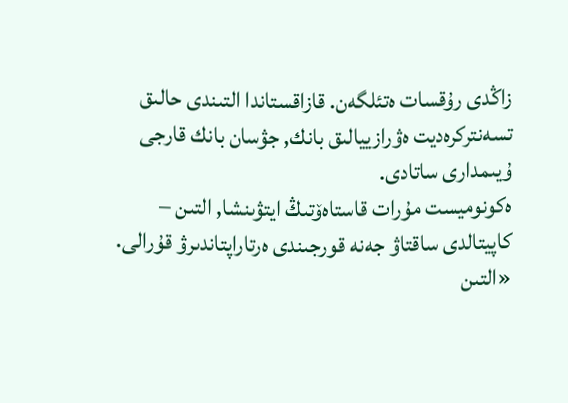زاڭدى رۇقسات ەتئلگەن. قازاقستاندا التىندى حالىق تسەنتركرەديت ەۋرازييالىق بانك, جۋسان بانك قارجى ۇيىمدارى ساتادى.
ەكونوميست مۇرات قاستاەۆتىڭ ايتۋىنشا, التىن – كاپيتالدى ساقتاۋ جەنە قورجىندى ەرتاراپتاندىرۋ قۇرالى.
«التىن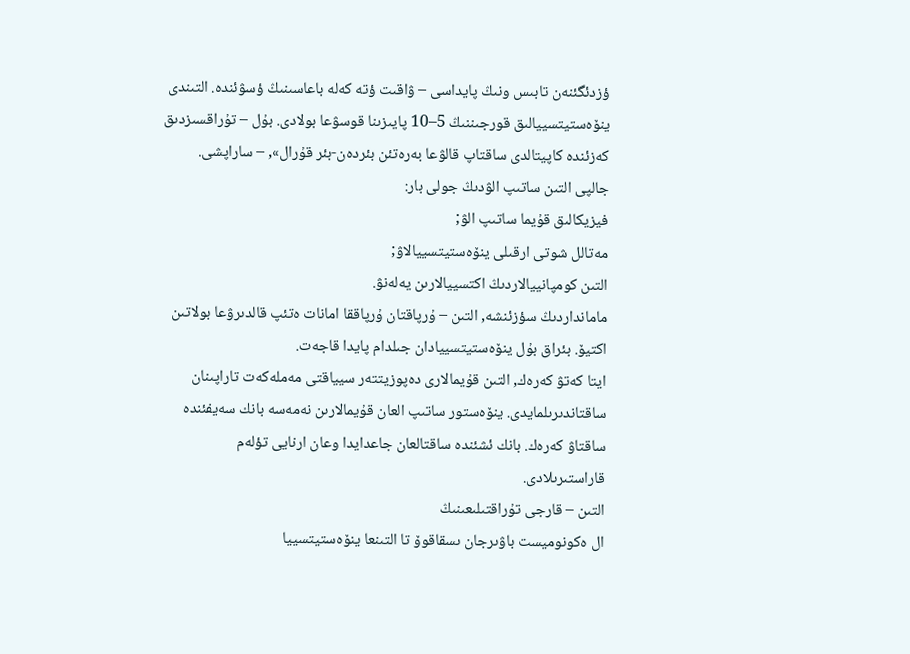ؤزدئگئنەن تابىس ونىڭ پايداسى – ۋاقىت ؤتە كەلە باعاسىنىڭ ؤسۋئندە. التىندى ينۆەستيتسييالىق قورجىننىڭ 5–10 پايىزىنا قوسۋعا بولادى. بۇل – تۇراقسىزدىق كەزئندە كاپيتالدى ساقتاپ قالۋعا بەرەتئن بئردەن-بئر قۇرال», – ساراپشى.
جالپى التىن ساتىپ الۋدىڭ جولى بار:
فيزيكالىق قۇيما ساتىپ الۋ;
مەتالل شوتى ارقىلى ينۆەستيتسييالاۋ;
التىن كومپانييالاردىڭ اكتسييالارىن يەلەنۋ.
مامانداردىڭ سؤزئنشە, التىن – ۇرپاقتان ۇرپاققا امانات ەتئپ قالدىرۋعا بولاتىن اكتيۆ. بئراق بۇل ينۆەستيتسييادان جىلدام پايدا قاجەت.
ايتا كەتۋ كەرەك, التىن قۇيمالارى دەپوزيتتەر سيياقتى مەملەكەت تاراپىنان ساقتاندىرىلمايدى. ينۆەستور ساتىپ العان قۇيمالارىن نەمەسە بانك سەيفئندە ساقتاۋ كەرەك. بانك ئشئندە ساقتالعان جاعدايدا وعان ارنايى تؤلەم قاراستىرىلادى.
التىن – قارجى تۇراقتىلىعىنىڭ
ال ەكونوميست باۋىرجان ىسقاقوۆ تا التىنعا ينۆەستيتسييا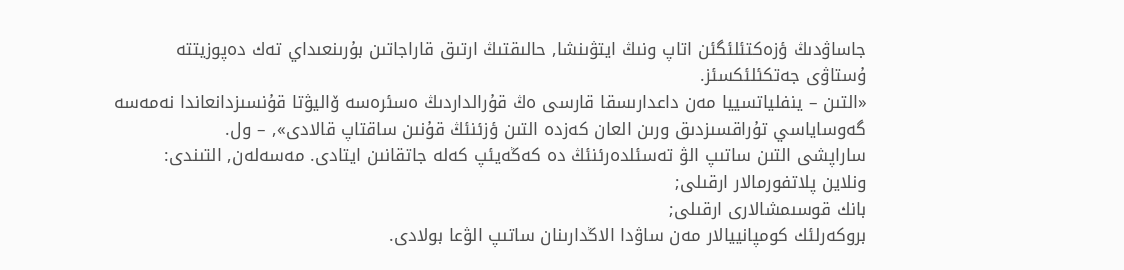جاساۋدىڭ ؤزەكتئلئگئن اتاپ ونىڭ ايتۋىنشا, حالىقتىڭ ارتىق قاراجاتىن بۇرىنعىداي تەك دەپوزيتتە ۇستاۋى جەتكئلئكسئز.
«التىن – ينفلياتسييا مەن داعدارىسقا قارسى ەڭ قۇرالداردىڭ ەسئرەسە ۆاليۋتا قۇنسىزدانعاندا نەمەسە گەوساياسي تۇراقسىزدىق ورىن العان كەزدە التىن ؤزئنئڭ قۇنىن ساقتاپ قالادى», – ول.
ساراپشى التىن ساتىپ الۋ تەسئلدەرئنئڭ دە كەڭەيئپ كەلە جاتقانىن ايتادى. مەسەلەن, التىندى:
ونلاين پلاتفورمالار ارقىلى;
بانك قوسىمشالارى ارقىلى;
بروكەرلئك كومپانييالار مەن ساۋدا الاڭدارىنان ساتىپ الۋعا بولادى.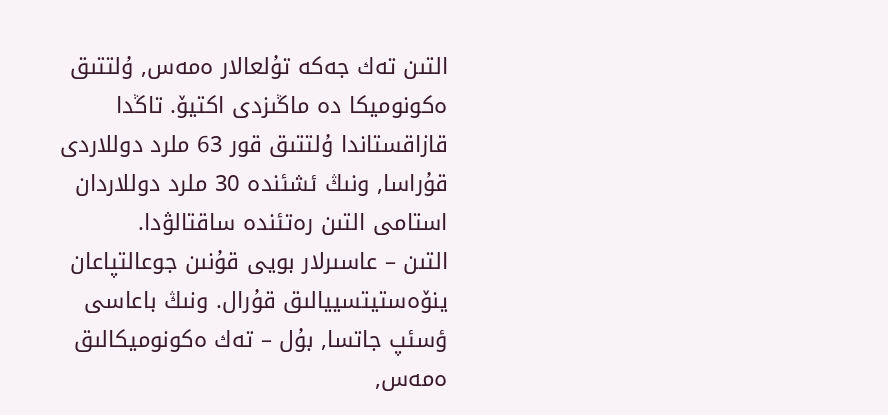التىن تەك جەكە تۇلعالار ەمەس, ۇلتتىق ەكونوميكا دە ماڭىزدى اكتيۆ. تاڭدا قازاقستاندا ۇلتتىق قور 63 ملرد دوللاردى قۇراسا, ونىڭ ئشئندە 30 ملرد دوللاردان استامى التىن رەتئندە ساقتالۋدا.
التىن – عاسىرلار بويى قۇنىن جوعالتپاعان ينۆەستيتسييالىق قۇرال. ونىڭ باعاسى ؤسئپ جاتسا, بۇل – تەك ەكونوميكالىق ەمەس,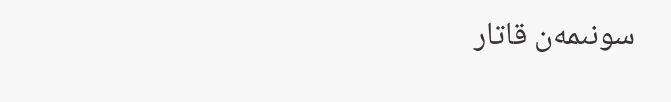سونىمەن قاتار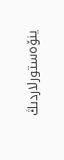ينۆەستورلاردىڭ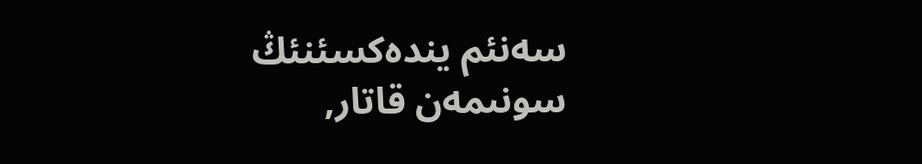سەنئم يندەكسئنئڭ سونىمەن قاتار,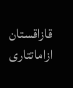قازاقستان ازاماتتارى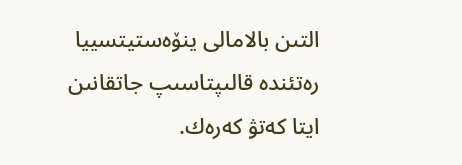التىن بالامالى ينۆەستيتسييا رەتئندە قالىپتاسىپ جاتقانىن ايتا كەتۋ كەرەك.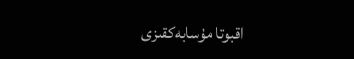اقبوتا مۇسابەكقىزى